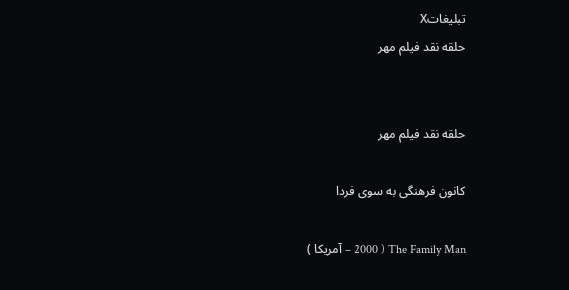تبليغاتX
حلقه نقد فیلم مهر


حلقه نقد فیلم مهر

کانون فرهنگی به سوی فردا

The Family Man ( 2000 – آمریکا )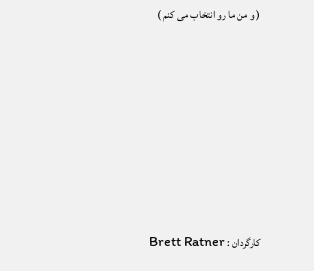( و من ما رو انتخاب می کنم )







کارگردان : Brett Ratner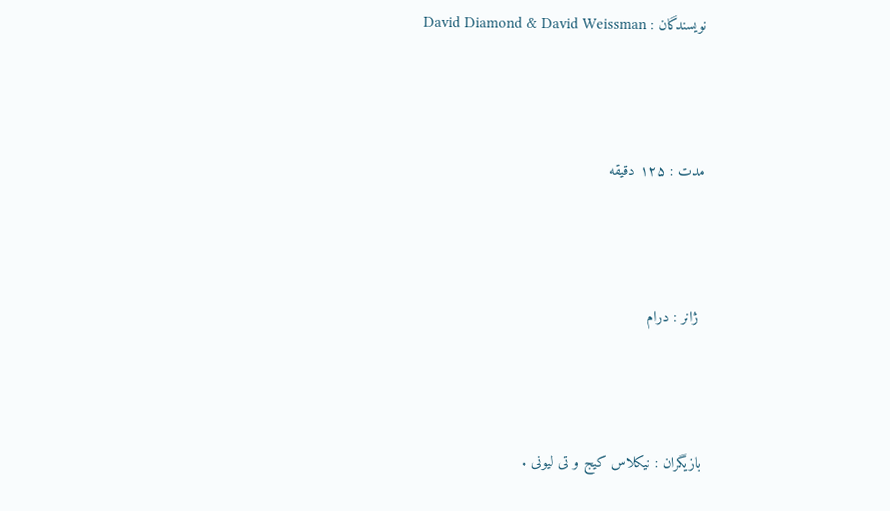نویسندگان : David Diamond & David Weissman



مدت : ۱۲۵ دقیقه



 ژانر : درام



بازیگران : نیکلاس کیج و تی لیونی .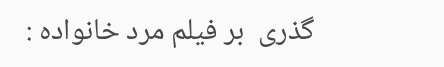گذری  بر فیلم مرد خانواده :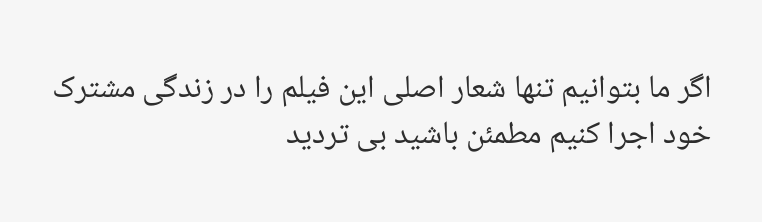اگر ما بتوانیم تنها شعار اصلی این فیلم را در زندگی مشترک خود اجرا کنیم مطمئن باشید بی تردید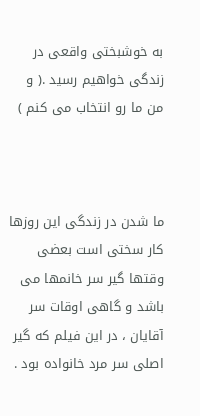به خوشبختی واقعی در زندگی خواهیم رسید .( و من ما رو انتخاب می کنم )



ما شدن در زندگی این روزها کار سختی است بعضی وقتها گیر سر خانمها می باشد و گاهی اوقات سر آقایان ، در این فیلم که گیر اصلی سر مرد خانواده بود .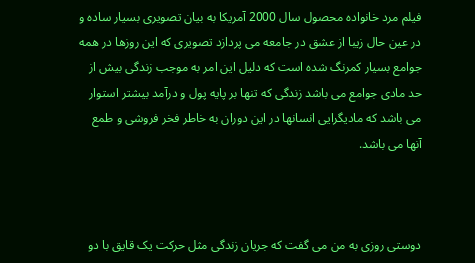فیلم مرد خانواده محصول سال 2000 آمریکا به بیان تصویری بسیار ساده و در عین حال زیبا از عشق در جامعه می پردازد تصویری که این روزها در همه جوامع بسیار کمرنگ شده است که دلیل این امر به موجب زندگی بیش از حد مادی جوامع می باشد زندگی که تنها بر پایه پول و درآمد بیشتر استوار می باشد که مادیگرایی انسانها در این دوران به خاطر فخر فروشی و طمع آنها می باشد.



دوستی روزی به من می گفت که جریان زندگی مثل حرکت یک قایق با دو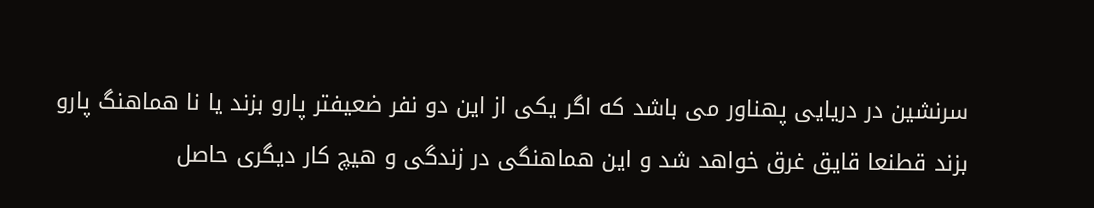سرنشین در دریایی پهناور می باشد که اگر یکی از این دو نفر ضعیفتر پارو بزند یا نا هماهنگ پارو بزند قطنعا قایق غرق خواهد شد و این هماهنگی در زندگی و هیچ کار دیگری حاصل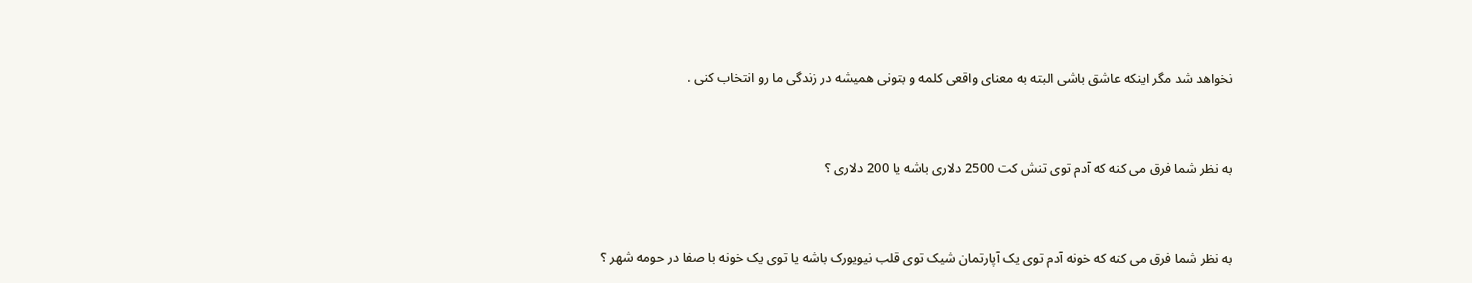نخواهد شد مگر اینکه عاشق باشی البته به معنای واقعی کلمه و بتونی همیشه در زندگی ما رو انتخاب کنی .



به نظر شما فرق می کنه که آدم توی تنش کت 2500 دلاری باشه یا 200 دلاری ؟



به نظر شما فرق می کنه که خونه آدم توی یک آپارتمان شیک توی قلب نیویورک باشه یا توی یک خونه با صفا در حومه شهر ؟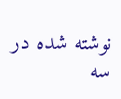نوشته شده در سه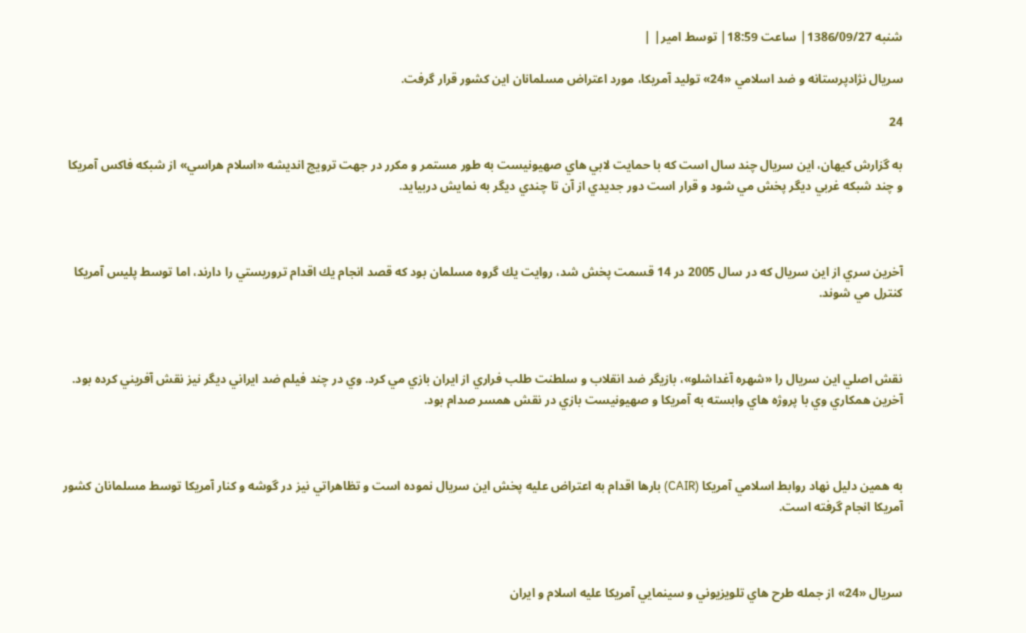شنبه 1386/09/27| ساعت 18:59| توسط امیر| |

سريال نژادپرستانه و ضد اسلامي «24» توليد آمريكا، مورد اعتراض مسلمانان اين كشور قرار گرفت.

24

به گزارش كيهان، اين سريال چند سال است كه با حمايت لابي هاي صهيونيست به طور مستمر و مكرر در جهت ترويج انديشه «اسلام هراسي» از شبكه فاكس آمريكا و چند شبكه غربي ديگر پخش مي شود و قرار است دور جديدي از آن تا چندي ديگر به نمايش دربيايد.



آخرين سري از اين سريال كه در سال 2005 در 14 قسمت پخش شد، روايت يك گروه مسلمان بود كه قصد انجام يك اقدام تروريستي را دارند، اما توسط پليس آمريكا كنترل مي شوند.



نقش اصلي اين سريال را «شهره آغداشلو»، بازيگر ضد انقلاب و سلطنت طلب فراري از ايران بازي مي كرد. وي در چند فيلم ضد ايراني ديگر نيز نقش آفريني كرده بود. آخرين همكاري وي با پروژه هاي وابسته به آمريكا و صهيونيست بازي در نقش همسر صدام بود.



به همين دليل نهاد روابط اسلامي آمريكا (CAIR) بارها اقدام به اعتراض عليه پخش اين سريال نموده است و تظاهراتي نيز در گوشه و كنار آمريكا توسط مسلمانان كشور آمريكا انجام گرفته است.



سريال «24» از جمله طرح هاي تلويزيوني و سينمايي آمريكا عليه اسلام و ايران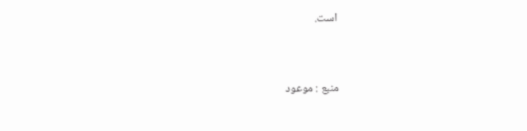است.



منبع : موعود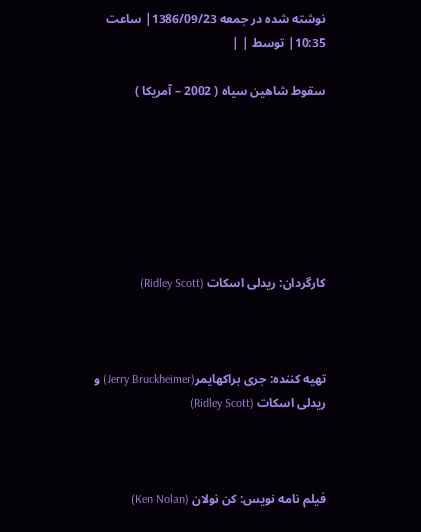نوشته شده در جمعه 1386/09/23| ساعت 10:35| توسط | |

سقوط شاهین سیاه ( 2002 – آمریکا )







کارگردان: ریدلی اسکات (Ridley Scott)



تهیه کننده: جری براکهایمر(Jerry Bruckheimer) و ریدلی اسکات (Ridley Scott)



فیلم نامه نویس: کن نولان (Ken Nolan)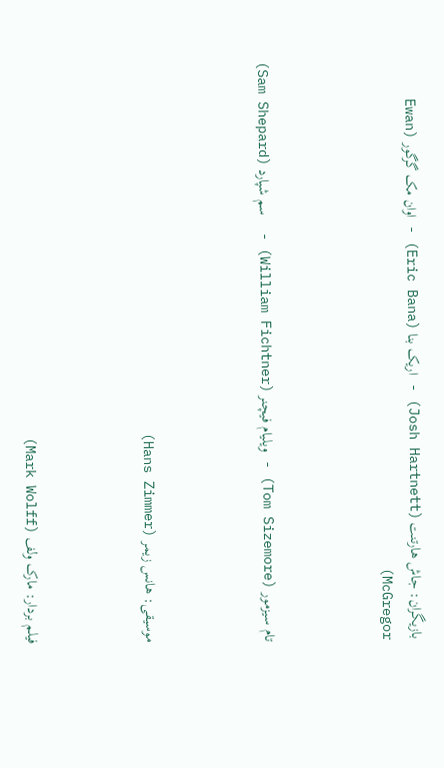بازیگران: جاش هارتنت (Josh Hartnett) - اریک بنا (Eric Bana) - اوان مک گرگور (Ewan McGregor)



تام سیزمور (Tom Sizemore) - ویلیام فیچنر (William Fichtner) -  سم شپارد (Sam Shepard)



موسیقی: هانس زیمر (Hans Zimmer)



فیلم بردار: مارک ولف (Mark Wolff)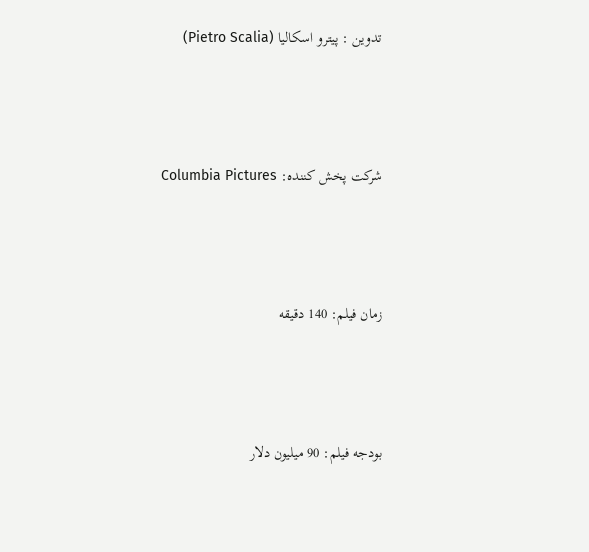تدوین : پیترو اسکالیا (Pietro Scalia)



شرکت پخش کننده: Columbia Pictures



زمان فیلم: 140 دقیقه



بودجه فیلم: 90 میلیون دلار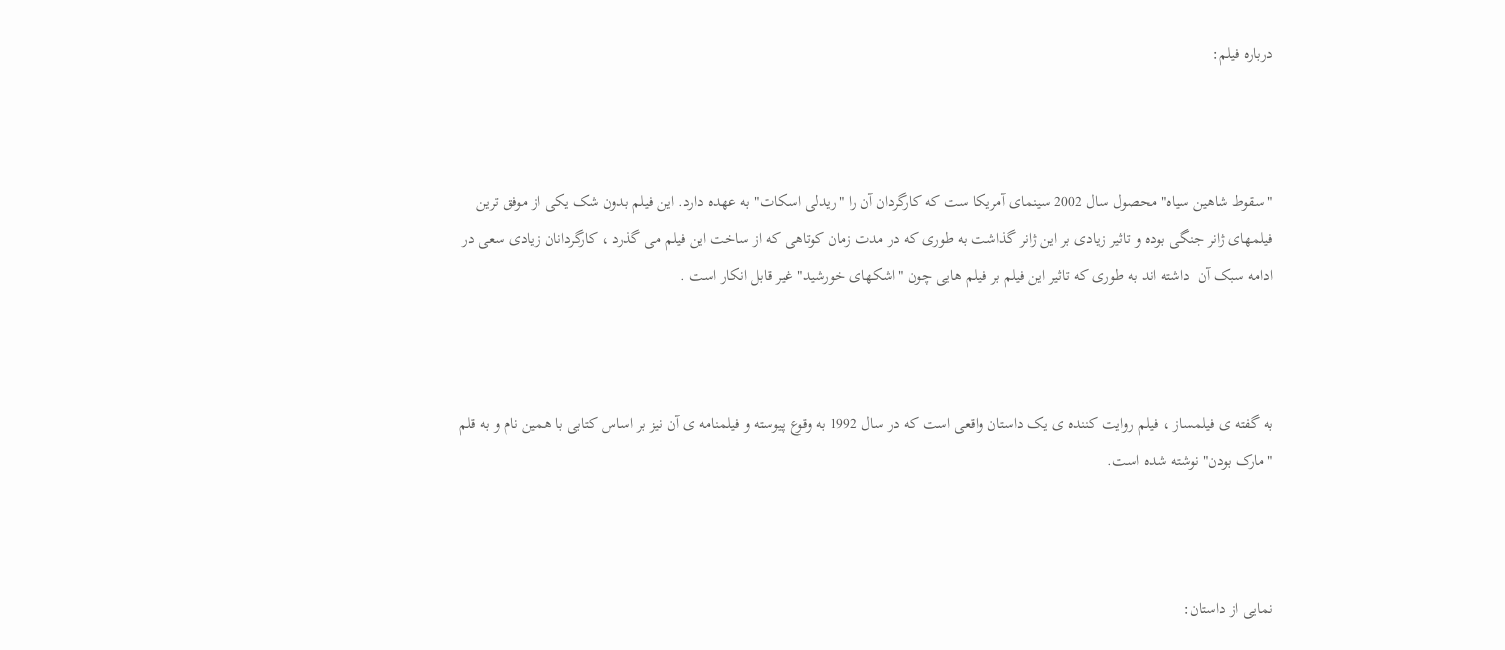درباره فیلم:



"سقوط شاهین سیاه" محصول سال 2002 سینمای آمریکا ست که کارگردان آن را "ریدلی اسکات" به عهده دارد. این فیلم بدون شک یکی از موفق ترین فیلمهای ژانر جنگی بوده و تاثیر زیادی بر این ژانر گذاشت به طوری که در مدت زمان کوتاهی که از ساخت این فیلم می گذرد ، کارگردانان زیادی سعی در ادامه سبک آن  داشته اند به طوری که تاثیر این فیلم بر فیلم هایی چون "اشکهای خورشید" غیر قابل انکار است .



به گفته ی فیلمساز ، فیلم روایت کننده ی یک داستان واقعی است که در سال 1992 به وقوع پیوسته و فیلمنامه ی آن نیز بر اساس کتابی با همین نام و به قلم "مارک بودن" نوشته شده است.



نمایی از داستان: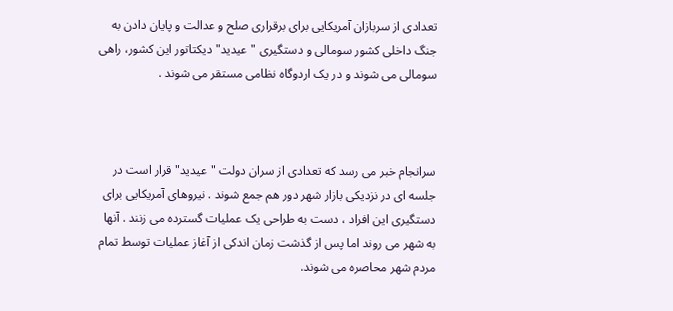تعدادی از سربازان آمریکایی برای برقراری صلح و عدالت و پایان دادن به جنگ داخلی کشور سومالی و دستگیری "عیدید" دیکتاتور این کشور، راهی سومالی می شوند و در یک اردوگاه نظامی مستقر می شوند .



سرانجام خبر می رسد که تعدادی از سران دولت "عیدید"قرار است در جلسه ای در نزدیکی بازار شهر دور هم جمع شوند . نیروهای آمریکایی برای دستگیری این افراد ، دست به طراحی یک عملیات گسترده می زنند . آنها به شهر می روند اما پس از گذشت زمان اندکی از آغاز عملیات توسط تمام مردم شهر محاصره می شوند.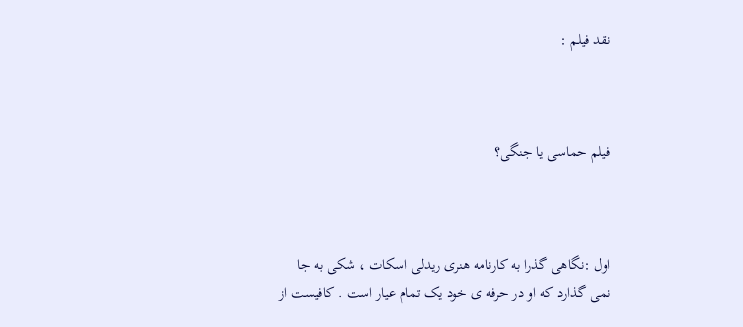نقد فیلم :



فیلم حماسی یا جنگی؟



اول :نگاهی گذرا به کارنامه هنری ریدلی اسکات ، شکی به جا نمی گذارد که او در حرفه ی خود یک تمام عیار است . کافیست از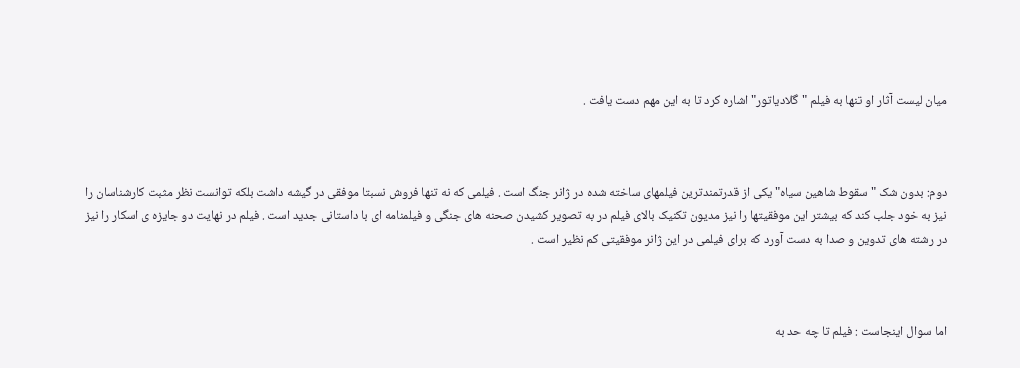میان لیست آثار او تنها به فیلم "گلادیاتور" اشاره کرد تا به این مهم دست یافت .



دوم: بدون شک "سقوط شاهین سیاه" یکی از قدرتمندترین فیلمهای ساخته شده در ژانر جنگ است . فیلمی که نه تنها فروش نسبتا موفقی در گیشه داشت بلکه توانست نظر مثبت کارشناسان را نیز به خود جلب کند که بیشتر این موفقیتها را نیز مدیون تکنیک بالای فیلم در به تصویر کشیدن صحنه های جنگی و فیلمنامه ای با داستانی جدید است . فیلم در نهایت دو جایزه ی اسکار را نیز در رشته های تدوین و صدا به دست آورد که برای فیلمی در این ژانر موفقیتی کم نظیر است .



اما سوال اینجاست : فیلم تا چه حد به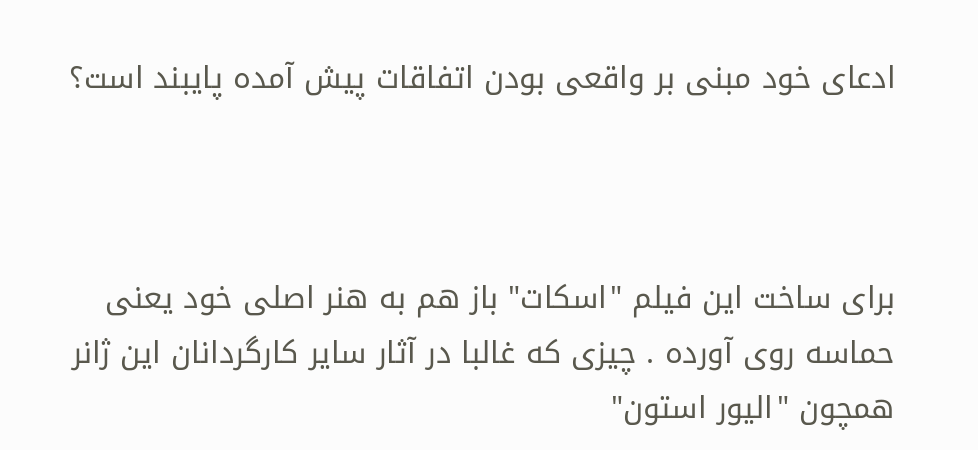ادعای خود مبنی بر واقعی بودن اتفاقات پیش آمده پایبند است؟



برای ساخت این فیلم "اسکات" باز هم به هنر اصلی خود یعنی حماسه روی آورده . چیزی که غالبا در آثار سایر کارگردانان این ژانر همچون "الیور استون"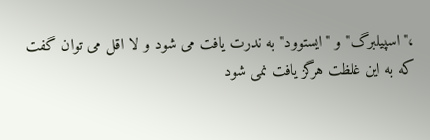،"اسپیلبرگ" و "ایستوود" به ندرت یافت می شود و لا اقل می توان گفت که به این غلظت هرگز یافت نمی شود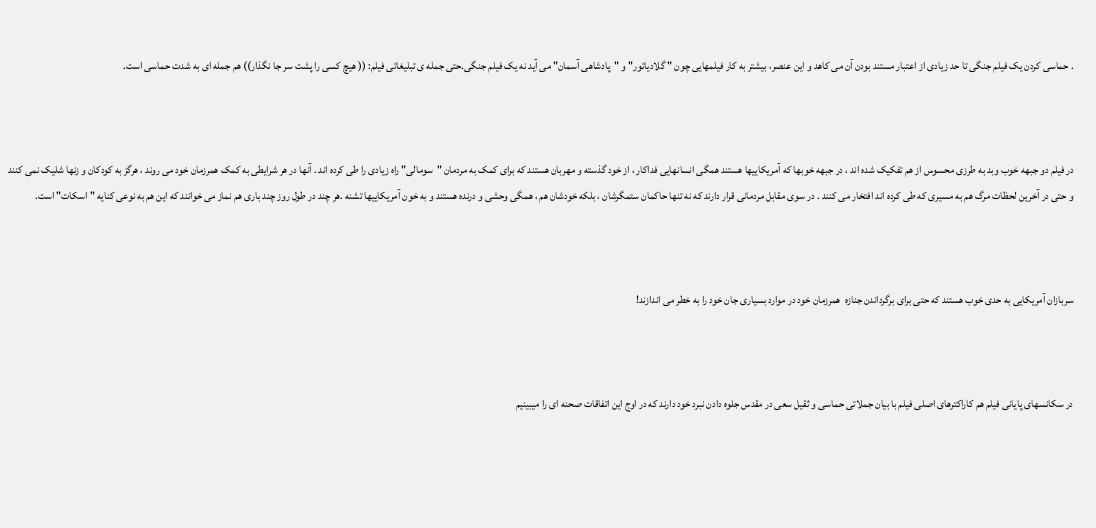. حماسی کردن یک فیلم جنگی تا حد زیادی از اعتبار مستند بودن آن می کاهد و این عنصر، بیشتر به کار فیلمهایی چون " گلادیاتور" و "پادشاهی آسمان" می آید نه یک فیلم جنگی.حتی جمله ی تبلیغاتی فیلم: (( هیچ کسی را پشت سر جا نگذار)) هم جمله ای به شدت حماسی است.



در فیلم دو جبهه خوب وبد به طرزی محسوس از هم تفکیک شده اند ، در جبهه خوبها که آمریکاییها هستند همگی انسانهایی فداکار ، از خود گذسته و مهربان هستند که برای کمک به مردمان "سومالی" راه زیادی را طی کرده اند . آنها در هر شرایطی به کمک همرزمان خود می روند ، هرگز به کودکان و زنها شلیک نمی کنند و حتی در آخرین لحظات مرگ هم به مسیری که طی کرده اند افتخار می کنند . در سوی مقابل مردمانی قرار دارند که نه تنها حاکمان ستمگرشان ، بلکه خودشان هم ، همگی وحشی و درنده هستند و به خون آمریکاییها تشنه .هر چند در طول روز چند باری هم نماز می خوانند که این هم به نوعی کنایه "اسکات" است.



سربازان آمریکایی به حدی خوب هستند که حتی برای برگرداندن جنازه  همرزمان خود در موارد بسیاری جان خود را به خطر می اندازند!



در سکانسهای پایانی فیلم هم کاراکترهای اصلی فیلم با بیان جملاتی حماسی و ثقیل سعی در مقدس جلوه دادن نبرد خود دارند که در اوج این اتفاقات صحنه ای را میبینیم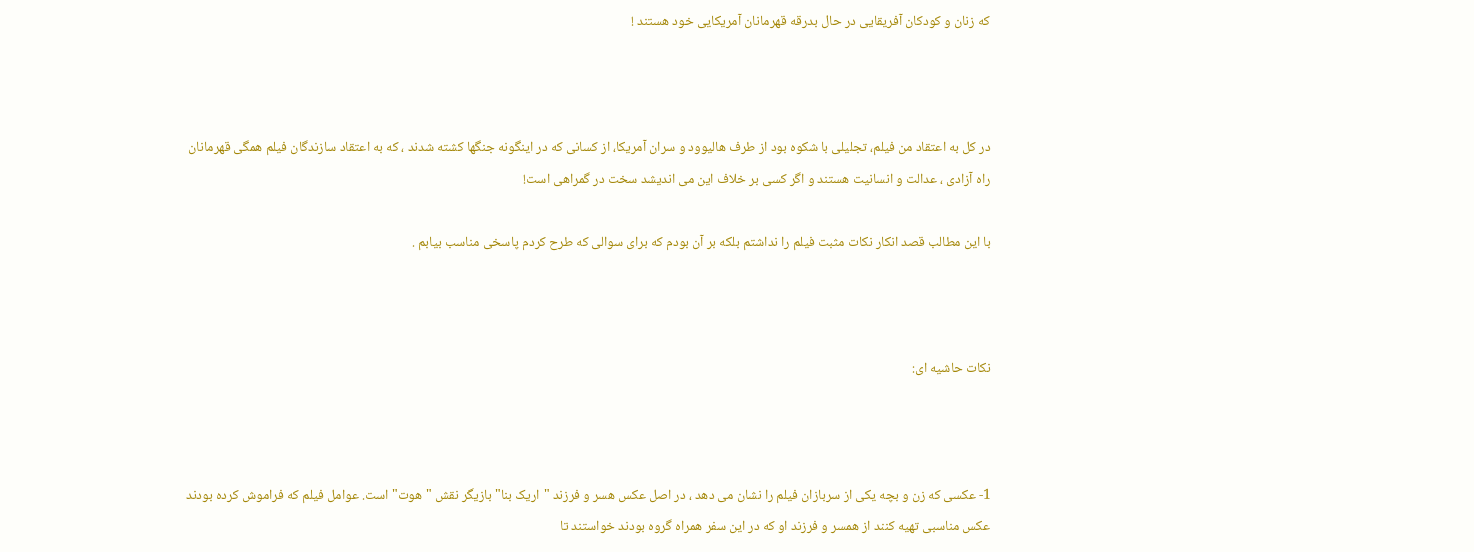که زنان و کودکان آفریقایی در حال بدرقه قهرمانان آمریکایی خود هستند !



در کل به اعتقاد من فیلم، تجلیلی با شکوه بود از طرف هالیوود و سران آمریکا، از کسانی که در اینگونه جنگها کشته شدند ، که به اعتقاد سازندگان فیلم همگی قهرمانان راه آزادی ، عدالت و انسانیت هستند و اگر کسی بر خلاف این می اندیشد سخت در گمراهی است!

با این مطالب قصد انکار نکات مثبت فیلم را نداشتم بلکه بر آن بودم که برای سوالی که طرح کردم پاسخی مناسب بیابم .



نکات حاشیه ای:



1- عکسی که زن و بچه یکی از سربازان فیلم را نشان می دهد ، در اصل عکس هسر و فرزند "اریک بنا" بازیگر نقش "هوت" است. عوامل فیلم که فراموش کرده بودند عکس مناسبی تهیه کنند از همسر و فرزند او که در این سفر همراه گروه بودند خواستند تا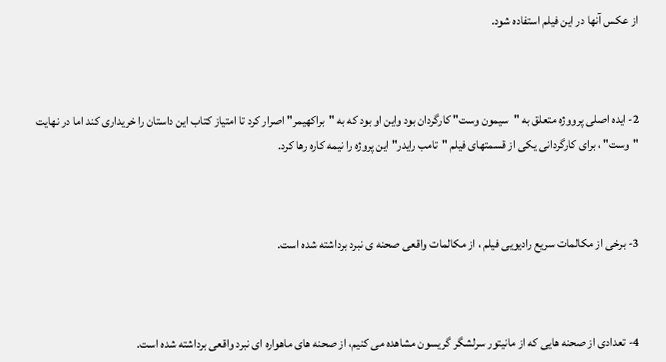از عکس آنها در این فیلم استفاده شود.



2- ایده اصلی پرووژه متعلق به "سیمون وست" کارگردان بود واین او بود که به "براکهیمر" اصرار کرد تا امتیاز کتاب این داستان را خریداری کند اما در نهایت "وست" ، برای کارگردانی یکی از قسمتهای فیلم "تامب رایدر" این پروژه را نیمه کاره رها کرد.



3- برخی از مکالمات سریع رادیویی فیلم ، از مکالمات واقعی صحنه ی نبرد برداشته شده است.



4- تعدادی از صحنه هایی که از مانیتور سرلشگر گریسون مشاهده می کنیم، از صحنه های ماهواره ای نبرد واقعی برداشته شده است.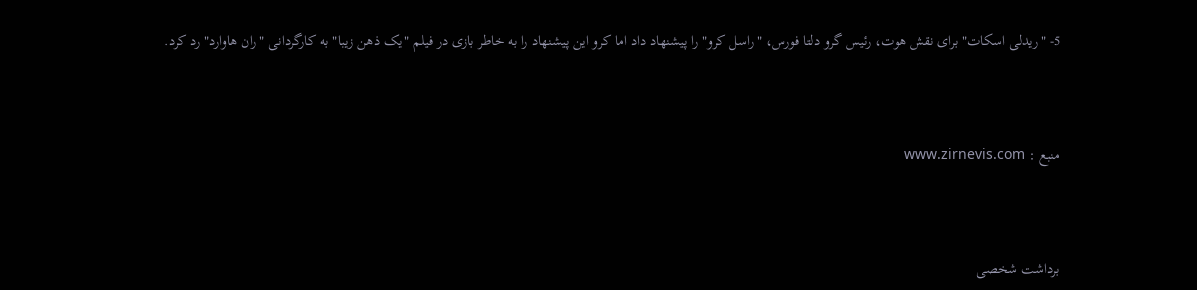5- "ریدلی اسکات"برای نقش هوت، رئیس گرو دلتا فورس، "راسل کرو" را پیشنهاد داد اما کرو این پیشنهاد را به خاطر بازی در فیلم "یک ذهن زیبا" به کارگردانی "ران هاوارد" رد کرد.



منبع : www.zirnevis.com



برداشت شخصی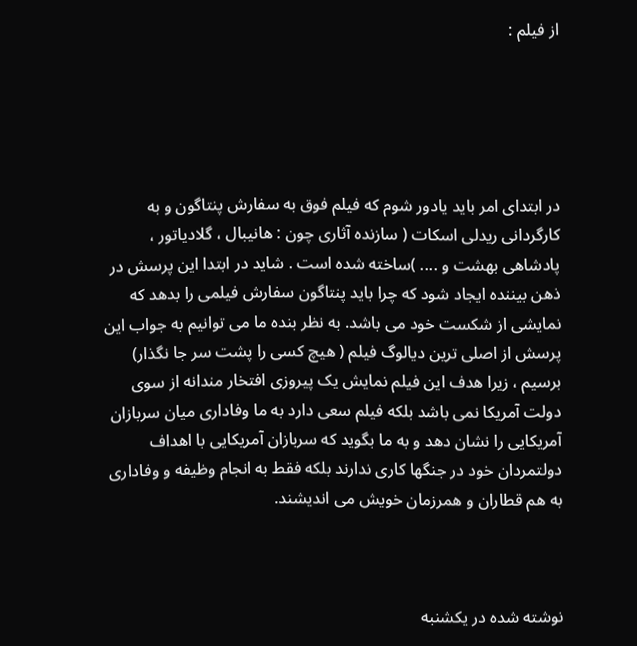از فیلم :





در ابتدای امر باید یادور شوم که فیلم فوق به سفارش پنتاگون و به کارگردانی ریدلی اسکات ( سازنده آثاری چون : هانیبال ، گلادیاتور ، پادشاهی بهشت و .... )ساخته شده است . شاید در ابتدا این پرسش در ذهن بیننده ایجاد شود که چرا باید پنتاگون سفارش فیلمی را بدهد که نمایشی از شکست خود می باشد. به نظر بنده ما می توانیم به جواب این پرسش از اصلی ترین دیالوگ فیلم ( هیچ کسی را پشت سر جا نگذار) برسیم ، زیرا هدف این فیلم نمایش یک پیروزی افتخار مندانه از سوی دولت آمریکا نمی باشد بلکه فیلم سعی دارد به ما وفاداری میان سربازان آمریکایی را نشان دهد و به ما بگوید که سربازان آمریکایی با اهداف دولتمردان خود در جنگها کاری ندارند بلکه فقط به انجام وظیفه و وفاداری به هم قطاران و همرزمان خویش می اندیشند.



نوشته شده در یکشنبه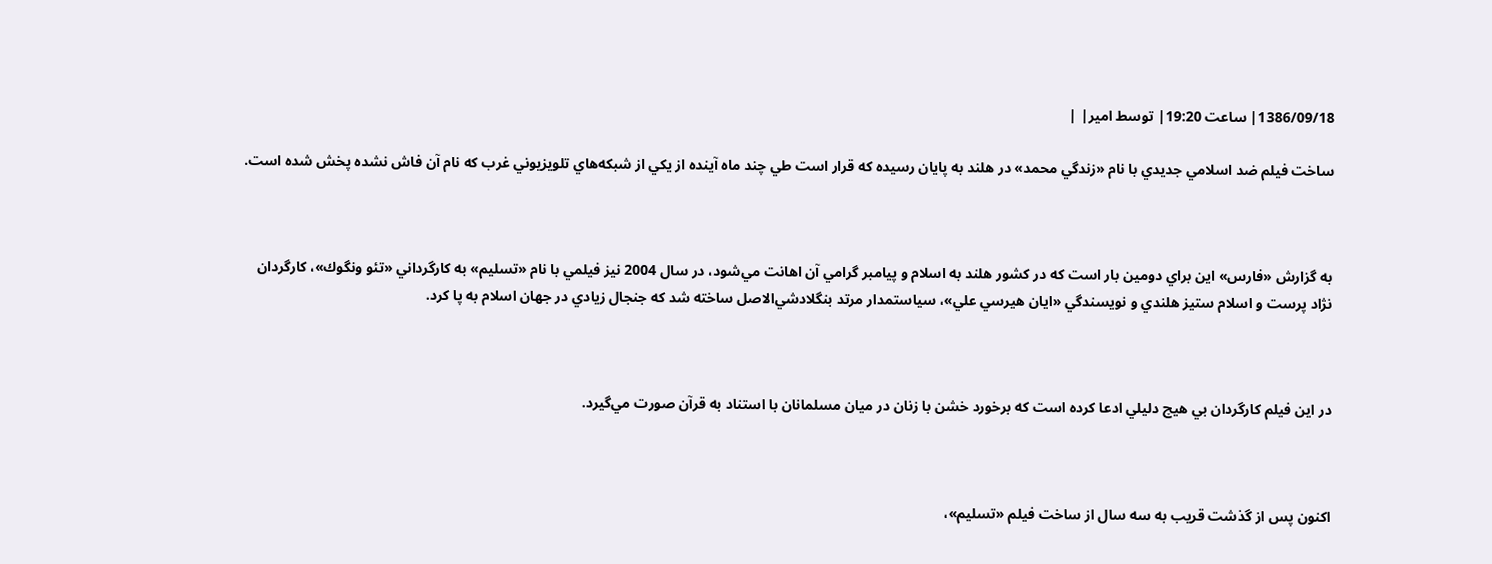1386/09/18| ساعت 19:20| توسط امیر| |

ساخت فيلم ضد اسلامي جديدي با نام «زندگي محمد» در هلند به پايان رسيده كه قرار است طي چند ماه آينده از يكي از شبكه‌هاي تلويزيوني غرب كه نام آن فاش نشده پخش شده است.



به گزارش «فارس» اين براي دومين بار است كه در كشور هلند به اسلام و پيامبر گرامي آن اهانت مي‌شود، در سال 2004 نيز فيلمي با نام «تسليم» به كارگرداني «تئو ونگوك»، كارگردان نژاد پرست و اسلام ستيز هلندي و نويسندگي «ايان هيرسي علي»، سياستمدار مرتد بنگلادشي‌الاصل ساخته شد كه جنجال زيادي در جهان اسلام به پا كرد.



در اين فيلم كارگردان بي هيچ دليلي ادعا كرده است كه برخورد خشن با زنان در ميان مسلمانان با استناد به قرآن صورت مي‌گيرد.



اكنون پس از گذشت قريب به سه سال از ساخت فيلم «تسليم»،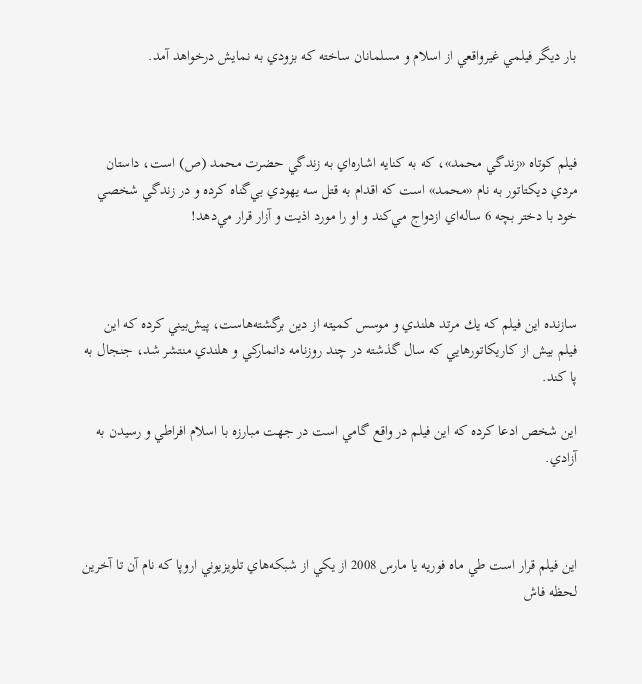بار ديگر فيلمي غيرواقعي از اسلام و مسلمانان ساخته كه بزودي به نمايش درخواهد آمد.



فيلم كوتاه «زندگي محمد»، كه به كنايه اشاره‌اي به زندگي حضرت محمد (ص) است، داستان مردي ديكتاتور به نام «محمد» است كه اقدام به قتل سه يهودي بي‌گناه كرده و در زندگي شخصي خود با دختر بچه 6 ساله‌اي ازدواج مي‌كند و او را مورد اذيت و آزار قرار مي‌دهد!



سازنده اين فيلم كه يك مرتد هلندي و موسس كميته از دين برگشته‌هاست،‌ پيش‌بيني كرده كه اين فيلم بيش از كاريكاتورهايي كه سال گذشته در چند روزنامه دانماركي و هلندي منتشر شد، جنجال به پا كند.

اين شخص ادعا كرده كه اين فيلم در واقع گامي است در جهت مبارزه با اسلام افراطي و رسيدن به آزادي.



اين فيلم قرار است طي ماه فوريه يا مارس 2008 از يكي از شبكه‌هاي تلويزيوني اروپا كه نام آن تا آخرين لحظه فاش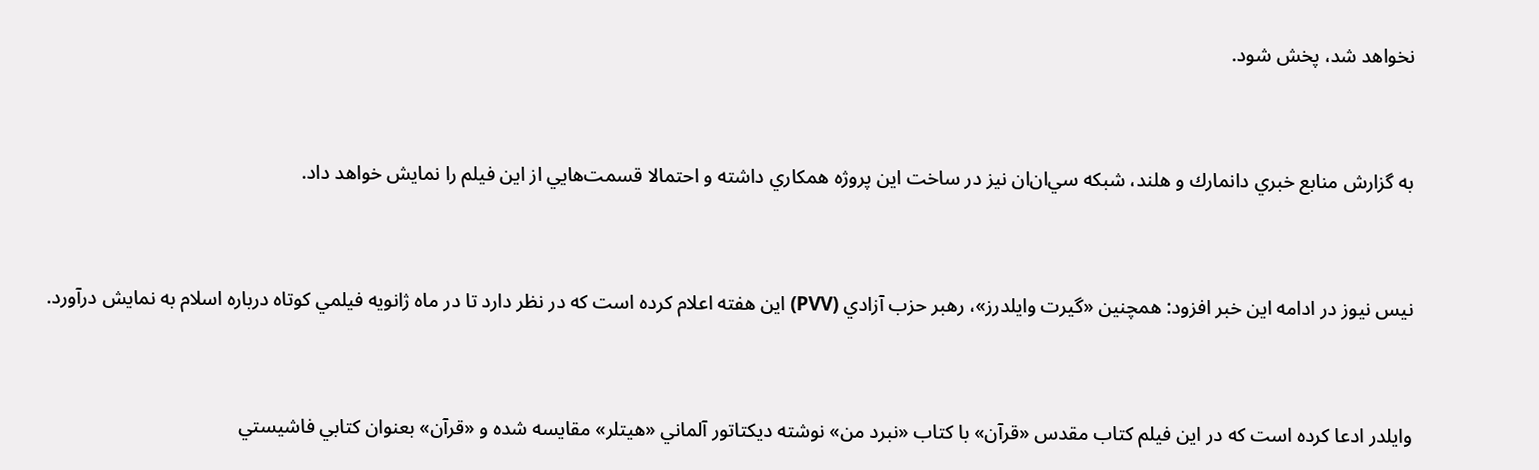نخواهد شد، پخش ‌شود.



به گزارش منابع خبري دانمارك و هلند، شبكه سي‌ان‌ان نيز در ساخت اين پروژه همكاري داشته و احتمالا قسمت‌هايي از اين فيلم را نمايش خواهد داد.



نيس نيوز در ادامه اين خبر افزود: همچنين «گيرت وايلدرز»، رهبر حزب آزادي (PVV) اين هفته اعلام كرده است كه در نظر دارد تا در ماه ژانويه فيلمي كوتاه درباره اسلام به نمايش درآورد.



وايلدر ادعا كرده است كه در اين فيلم كتاب مقدس «قرآن» با كتاب «نبرد من» نوشته ديكتاتور آلماني «هيتلر» مقايسه شده و «قرآن» بعنوان كتابي فاشيستي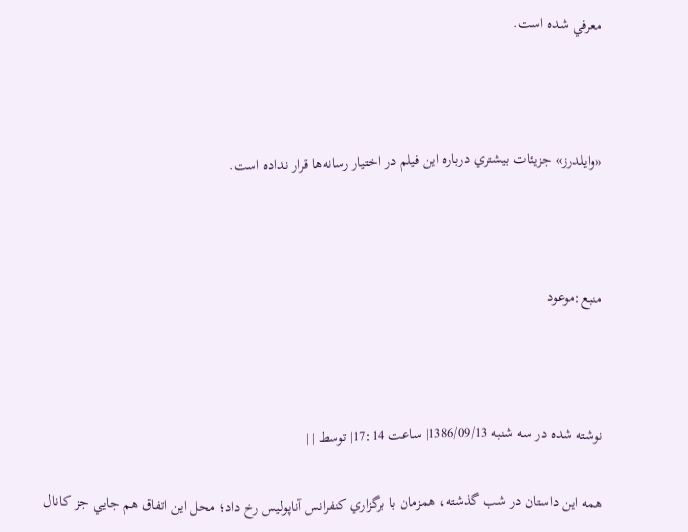معرفي شده است.



«وايلدرز» جزيئات بيشتري درباره اين فيلم در اختيار رسانه‌ها قرار نداده است.



منبع:موعود



نوشته شده در سه شنبه 1386/09/13| ساعت 17:14| توسط | |

همه اين داستان در شب گذشته، همزمان با برگزاري کنفرانس آناپوليس رخ داد؛ محل اين اتفاق هم جايي جز کانال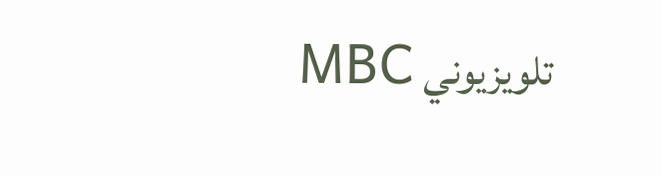تلويزيوني MBC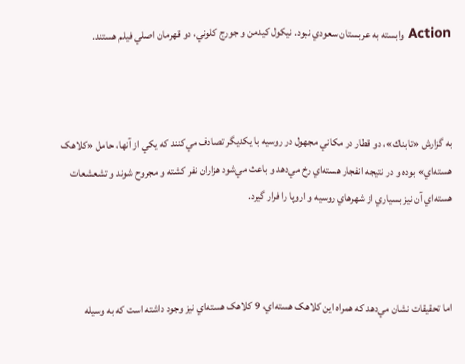Action وابسته به عربستان سعودي نبود. نيکول کيدمن و جورج کلوني، دو قهرمان اصلي فيلم هستند.



به گزارش «تابناك»، دو قطار در مکاني مجهول در روسيه با يکديگر تصادف مي‌کنند كه يکي از آنها، حامل «کلاهک هسته‌اي‌» بوده و در نتيجه انفجار هسته‌‌اي رخ مي‌دهد و باعث مي‌شود هزاران نفر کشته و مجروح شوند و تشعشعات هسته‌اي آن نيز بسياري از شهرهاي روسيه و اروپا را فرار گيرد.



اما تحقيقات نشان مي‌دهد که همراه اين کلاهک هسته‌اي، 9 کلاهک هسته‌‌اي نيز وجود داشته است که به وسيله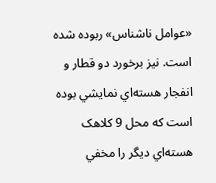«عوامل ناشناس‌» ربوده شده است. نيز برخورد دو قطار و انفجار هسته‌‌اي نمايشي بوده است که محل 9 کلاهک هسته‌اي ديگر را مخفي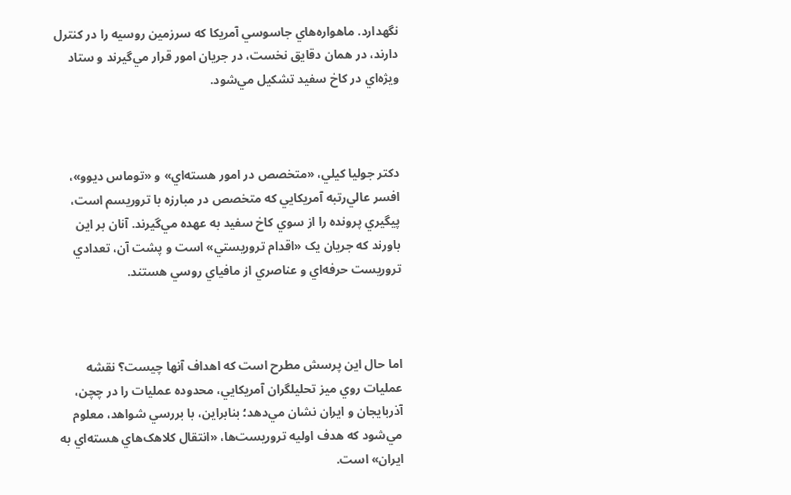نگهدارد. ماهواره‌هاي جاسوسي آمريکا که سرزمين روسيه را در کنترل دارند، در همان دقايق نخست، در جريان امور قرار مي‌گيرند و ستاد ويژه‌اي در کاخ سفيد تشکيل مي‌شود.



دکتر جوليا کيلي، «متخصص در امور هسته‌اي» و «توماس ديوو»، افسر عالي‌رتبه آمريکايي که متخصص در مبارزه با تروريسم است، پيگيري پرونده را از سوي کاخ سفيد به عهده مي‌گيرند. آنان بر اين باورند که جريان يک «اقدام تروريستي‌» است و پشت آن، تعدادي تروريست حرفه‌اي و عناصري از مافياي روسي هستند.



اما حال اين پرسش مطرح است كه اهداف آنها چيست؟ نقشه عمليات روي ميز تحليلگران آمريکايي، محدوده عمليات را در چچن، آذربايجان و ايران نشان مي‌دهد؛ بنابراين، با بررسي شواهد، معلوم مي‌شود که هدف اوليه تروريست‌ها، «انتقال کلاهک‌هاي هسته‌اي به ايران‌» است.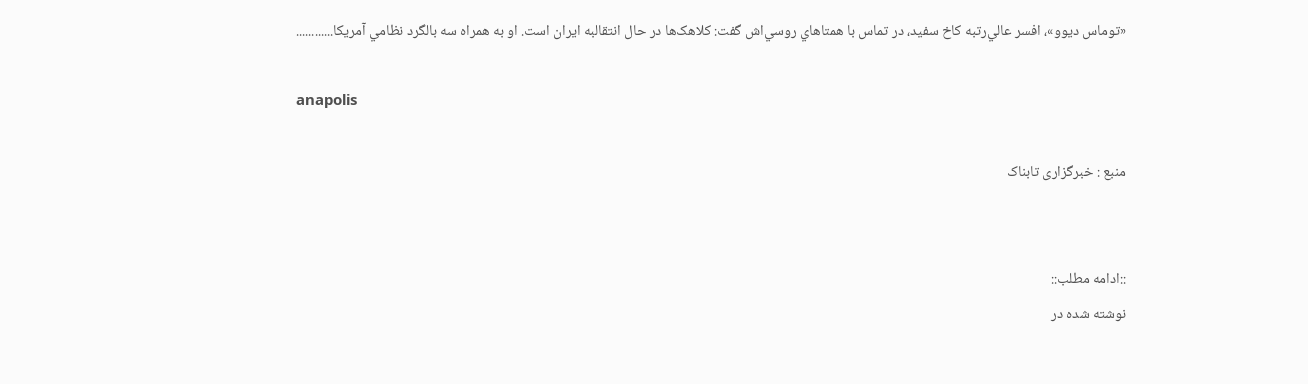«توماس ديوو»، افسر عالي‌رتبه کاخ سفيد، در تماس با همتاهاي روسي‌اش گفت: کلاهک‌ها در حال انتقالبه ايران است. او به همراه سه بالگرد نظامي آمريکا............

anapolis

منبع : خبرگزاری تابناک


::ادامه مطلب::
نوشته شده در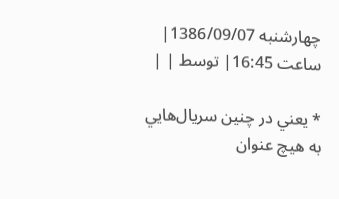چهارشنبه 1386/09/07| ساعت 16:45| توسط | |

* يعني در چنين سريال‌‌هايي به هيچ عنوان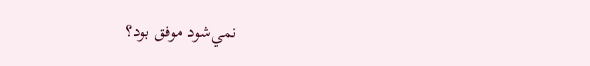نمي‌شود موفق بود؟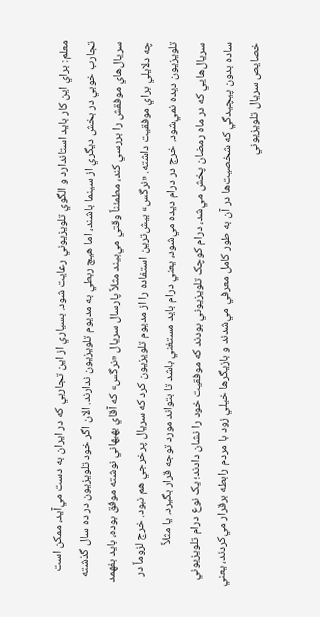معلم: براي اين کار بايد استاندارد و الگوي تلويزيوني رعايت شود. بسياري از اين تجاربي که در ايران به دست مي‌آيد، ممکن است تجارب خوبي در بخش ديگري از سينما باشند، اما هيچ ربطي به مديوم تلويزيون ندارند. الان اگر خود تلويزيون در ده سال گذشته سريال‌هاي موفقش را بررسي کند، مطمئناً وقتي مي‌بيند مثلاً پارسال سريال «نرگس» که آقاي بهبهاني نوشته موفق بوده، بايد بفهمد چه دلايلي براي موفقيت داشته. «نرگس» بيش‌ترين استفاده را از مديوم تلويزيون کرد که سريال پرخرجي هم نبود. خرج لزوماً در تلويزيون ديده نمي‌شود. خرج در درام ديده مي‌شود، يعني درام بايد مستغني باشد تا بتواند مورد توجه قرار بگيرد. يا مثلاً سريال‌هايي که در ماه رمضان پخش مي‌شد، درام کوچک تلويزيوني بودند که موفقيت خود را نشان دادند؛ يک نوع درام تلويزيوني ساده بدون پيچيدگي که شخصيت‌ها در آن به طور کامل معرفي مي‌شدند و بازيگرها خيلي زود با مردم رابطه برقرار مي‌کردند، يعني خصايص سريال تلويزيوني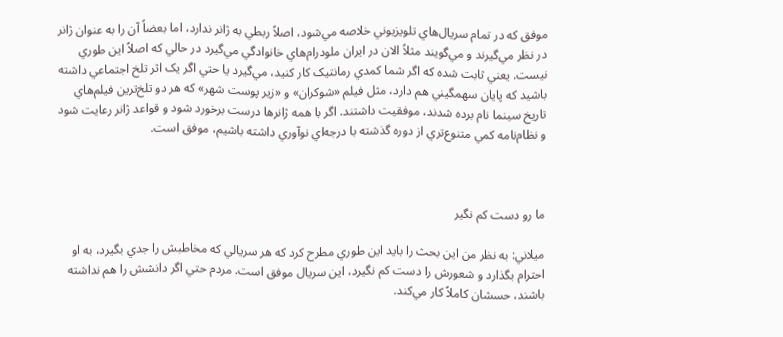موفق که در تمام سريال‌هاي تلويزيوني خلاصه مي‌شود، اصلاً ربطي به ژانر ندارد، اما بعضاً آن را به عنوان ژانر در نظر مي‌گيرند و مي‌گويند مثلاً الان در ايران ملودرام‌هاي خانوادگي مي‌گيرد در حالي که اصلاً اين طوري نيست. يعني ثابت شده که اگر شما کمدي رمانتيک کار کنيد، مي‌گيرد يا حتي اگر يک اثر تلخ اجتماعي داشته باشيد که پايان سهمگيني هم دارد، مثل فيلم «شوکران» و «زير پوست شهر» که هر دو تلخ‌ترين فيلم‌هاي تاريخ سينما نام برده شدند، موفقيت داشتند. اگر با همه ژانرها درست برخورد شود و قواعد ژانر رعايت شود و نظام‌نامه کمي متنوع‌تري از دوره گذشته با درجه‌اي نوآوري داشته باشيم، موفق است.



ما رو دست کم نگير

ميلاني: به نظر من اين بحث را بايد اين طوري مطرح کرد که هر سريالي که مخاطبش را جدي بگيرد، به او احترام بگذارد و شعورش را دست کم نگيرد، اين سريال موفق است. مردم حتي اگر دانشش را هم نداشته باشند، حسشان کاملاً کار مي‌کند.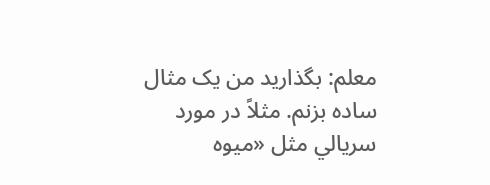معلم: بگذاريد من يک مثال ساده بزنم. مثلاً در مورد سريالي مثل «ميوه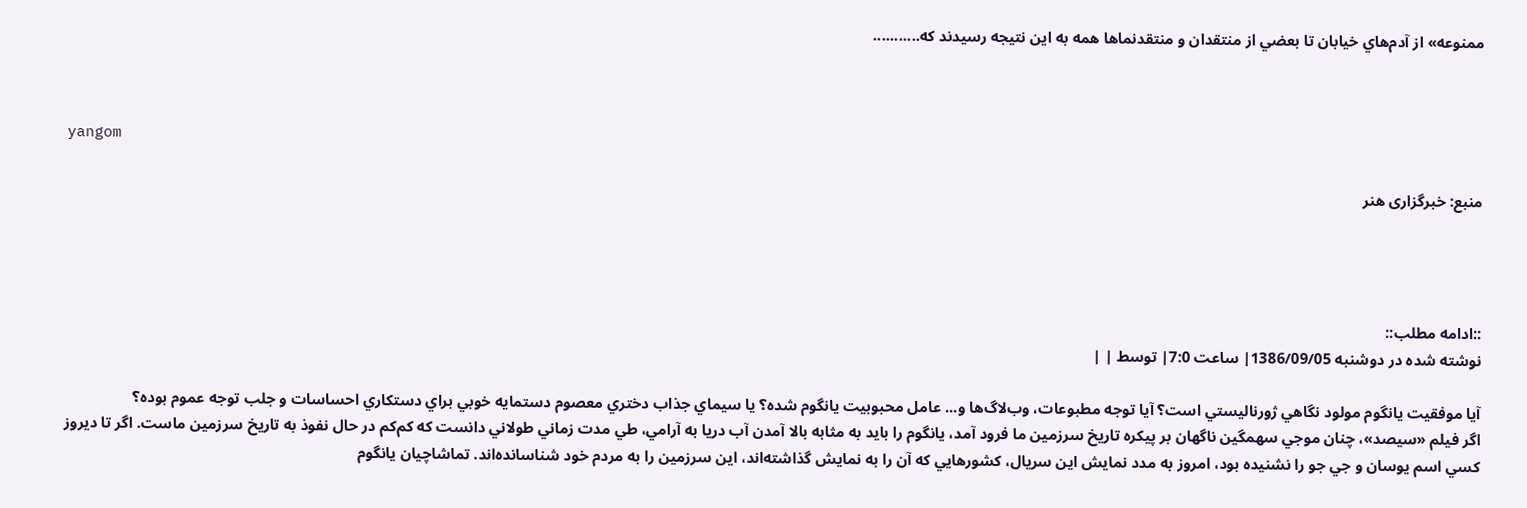ممنوعه» از آدم‌هاي خيابان تا بعضي از منتقدان و منتقدنماها همه به اين نتيجه رسيدند که...........



yangom

منبع: خبرگزاری هنر




::ادامه مطلب::
نوشته شده در دوشنبه 1386/09/05| ساعت 7:0| توسط | |

آيا موفقيت يانگوم مولود نگاهي ژورناليستي است؟ آيا توجه مطبوعات، وب‌لاگ‌ها و... عامل محبوبيت يانگوم شده؟ يا سيماي جذاب دختري معصوم دستمايه خوبي براي دستکاري احساسات و جلب توجه عموم بوده؟
اگر فيلم «سيصد»، چنان موجي سهمگين ناگهان بر پيکره تاريخ سرزمين ما فرود آمد، يانگوم را بايد به مثابه بالا آمدن آب دريا به آرامي، طي مدت زماني طولاني دانست که کم‌کم در حال نفوذ به تاريخ سرزمين ماست. اگر تا ديروز کسي اسم يوسان و جي جو را نشنيده بود، امروز به مدد نمايش اين سريال، کشورهايي که آن را به نمايش گذاشته‌اند، اين سرزمين را به مردم خود شناسانده‌اند. تماشاچيان يانگوم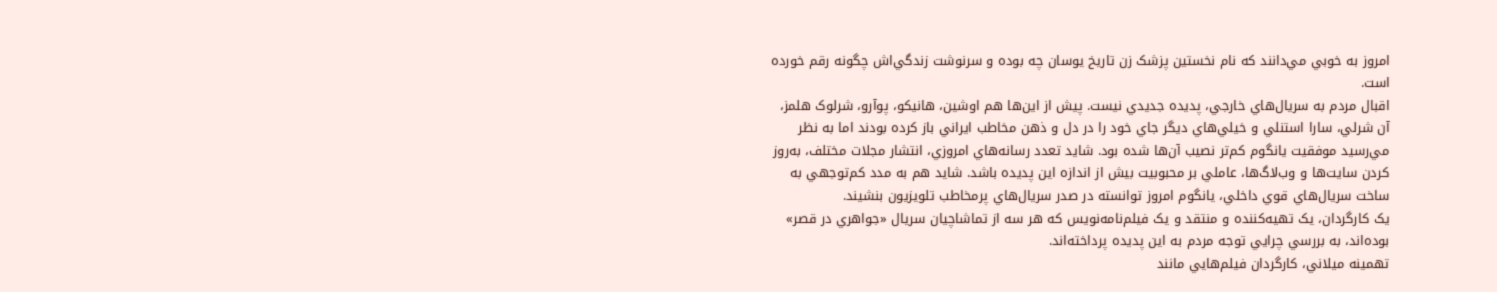امروز به خوبي مي‌دانند که نام نخستين پزشک زن تاريخ يوسان چه بوده و سرنوشت زندگي‌اش چگونه رقم خورده است.
اقبال مردم به سريال‌‌هاي خارجي، پديده جديدي نيست. پيش از اين‌ها هم اوشين، هانيکو، پوآرو، شرلوک هلمز، آن شرلي، سارا استنلي و خيلي‌هاي ديگر جاي خود را در دل و ذهن مخاطب ايراني باز کرده بودند اما به نظر مي‌رسيد موفقيت يانگوم کم‌تر نصيب آن‌ها شده بود. شايد تعدد رسانه‌هاي امروزي، انتشار مجلات مختلف، به‌روز کردن سايت‌ها و وب‌لاگ‌ها، عاملي بر محبوبيت بيش از اندازه اين پديده باشد. شايد هم به مدد کم‌توجهي به ساخت سريال‌‌هاي قوي داخلي، يانگوم امروز توانسته در صدر سريال‌‌هاي پرمخاطب تلويزيون بنشيند.
يک کارگردان، يک تهيه‌کننده و منتقد و يک فيلم‌نامه‌‌نويس که هر سه از تماشاچيان سريال «جواهري در قصر» بوده‌اند، به بررسي چرايي توجه مردم به اين پديده پرداخته‌اند.
تهمينه ميلاني، کارگردان فيلم‌هايي مانند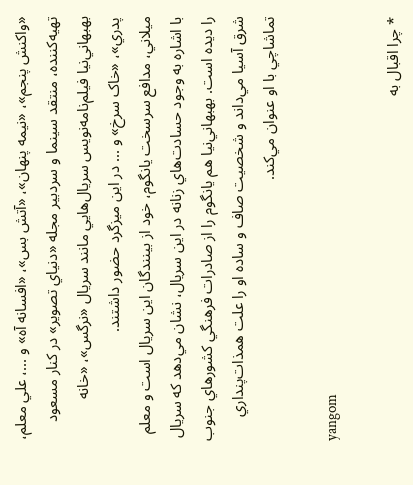«واکنش پنجم»، «نيمه پنهان»، «آتش بس»، «افسانه آه» و ...، علي معلم، تهيه‌کننده، منتقد سينما و سردبير مجله «دنياي تصوير» در کنار مسعود بهبهاني‌نيا فيلم‌نامه‌نويس سريال‌‌هايي مانند سريال «نرگس»، «خانه پدري»، «خاک سرخ» و ... در اين ميزگرد حضور داشتند.
ميلاني، مدافع سرسخت يانگوم، خود از بينندگان اين سريال است و معلم با اشاره به وجود حسادت‌هاي زنانه در اين سريال، نشان مي‌دهد که سريال را ديده است. بهبهاني‌نيا هم يانگوم را از صادرات فرهنگي کشورهاي جنوب شرق آسيا مي‌داند و شخصيت صاف و ساده او را علت همذات‌پنداري تماشاچي با او عنوان مي‌کند.

yangom

* چرا اقبال به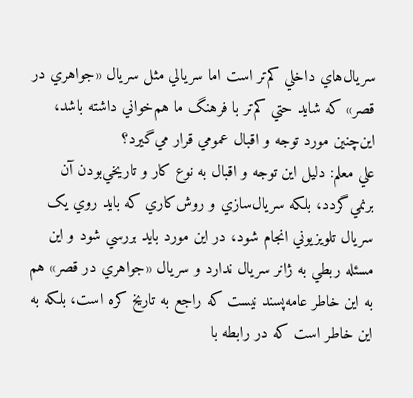سريال‌هاي داخلي کم‌تر است اما سريالي‌ مثل سريال «جواهري در قصر» که شايد حتي کم‌تر با فرهنگ ما هم‌خواني داشته باشد، اين‌چنين مورد توجه و اقبال عمومي قرار مي‌گيرد؟
علي معلم: دليل اين توجه و اقبال به نوع کار و تاريخي‌بودن آن برنمي‌گردد، بلکه سريال‌سازي و روش‌کاري که بايد روي يک سريال تلويزيوني انجام شود، در اين مورد بايد بررسي شود و اين مسئله ربطي به ژانر سريال ندارد و سريال «جواهري در قصر» هم به اين خاطر عامه‌پسند نيست که راجع به تاريخ کره است، بلکه به اين خاطر است که در رابطه با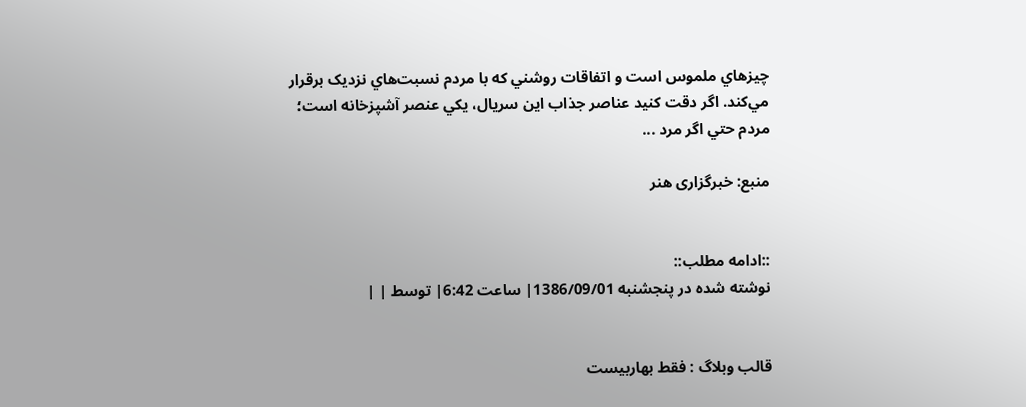چيزهاي ملموس است و اتفاقات روشني که با مردم نسبت‌هاي نزديک برقرار مي‌کند. اگر دقت کنيد عناصر جذاب اين سريال، يکي عنصر آشپزخانه است؛ مردم حتي اگر مرد ...

منبع: خبرگزاری هنر


::ادامه مطلب::
نوشته شده در پنجشنبه 1386/09/01| ساعت 6:42| توسط | |


قالب وبلاگ : فقط بهاربيست